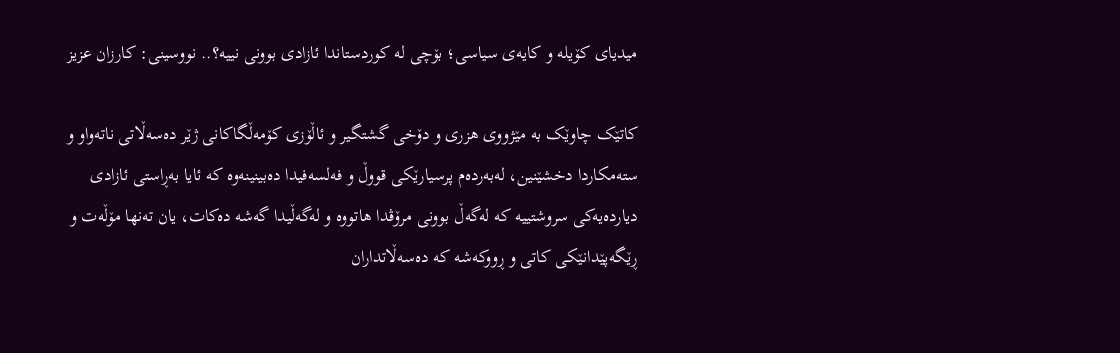میدیای کۆیلە و کایەی سیاسی؛ بۆچی لە کوردستاندا ئازادی بوونی نییە؟.. نووسینی: کارزان عزیز

کاتێک چاوێک بە مێژووی هزری و دۆخی گشتگیر و ئاڵۆزی کۆمەڵگاکانی ژێر دەسەڵاتی ناتەواو و ستەمکاردا دخشێنین، لەبەردەم پرسیارێکی قووڵ و فەلسەفیدا دەبینینەوە کە ئایا بەڕاستی ئازادی دیاردەیەکی سروشتییە کە لەگەڵ بوونی مرۆڤدا هاتووە و لەگەڵیدا گەشە دەکات، یان تەنها مۆڵەت و ڕێگەپێدانێکی کاتی و ڕووکەشە کە دەسەڵاتداران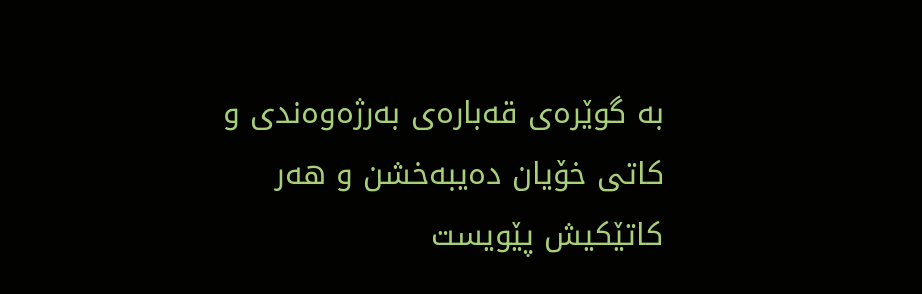بە گوێرەی قەبارەی بەرژەوەندی و کاتی خۆیان دەیبەخشن و هەر کاتێکیش پێویست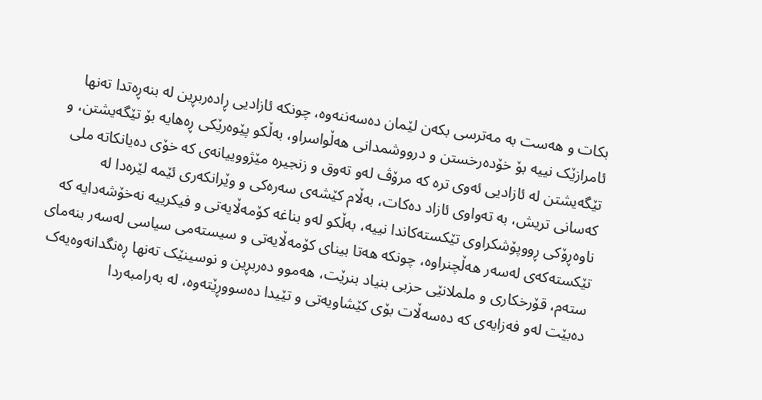بکات و هەست بە مەترسی بکەن لێمان دەسەننەوە، چونکە ئازادیی ڕادەربڕین لە بنەڕەتدا تەنها ئامرازێک نییە بۆ خۆدەرخستن و درووشمدانی هەڵواسراو، بەڵکو پێوەرێکی ڕه‌هایە بۆ تێگەیشتن، و تێگەیشتن لە ئازادیی ئەوی ترە کە مرۆڤ لەو تەوق و زنجیرە مێژووییانەی کە خۆی دەیانکاتە ملی کەسانی تریش، بە تەواوی ئازاد دەکات، بەڵام کێشەی سەرەکی و وێرانکەری ئێمە لێرەدا لە ناوەڕۆکی ڕووپۆشکراوی تێکستەکاندا نییە، بەڵکو لەو بناغە کۆمەڵایەتی و فیکرییە نەخۆشەدایە کە تێکستەکەی لەسەر هەڵچنراوە، چونکە هەتا بینای کۆمەڵایەتی و سیستەمی سیاسی لەسەر بنەمای ستەم، قۆرخکاری و ململانێی حزبی بنیاد بنرێت، هەموو دەربڕین و نوسینێک تەنها ڕەنگدانەوەیەک دەبێت لەو فەزایەی کە دەسەڵات بۆی کێشاویەتی و تێیدا دەسووڕێتەوە، لە بەرامبەردا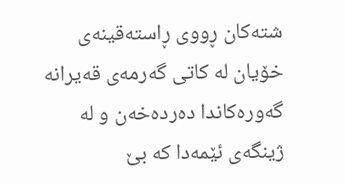شتەکان ڕووی ڕاستەقینەی خۆیان لە کاتی گەرمەی قەیرانە گەورەکاندا دەردەخەن و لە ژینگەی ئێمەدا کە بێ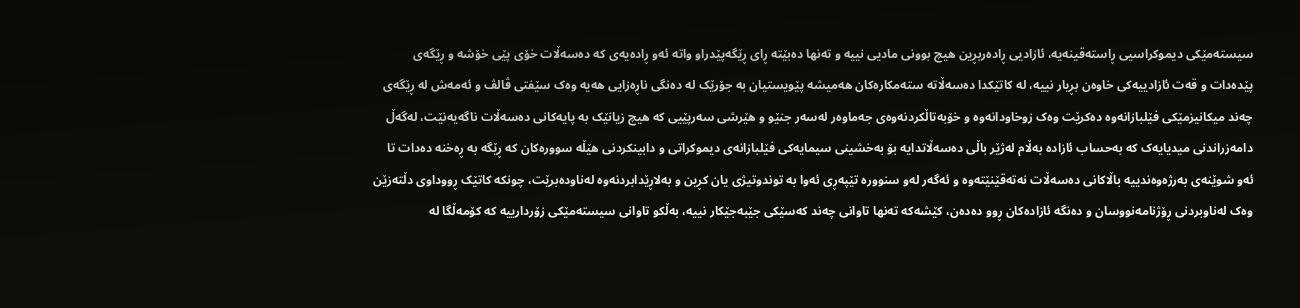سیستەمێکی دیموکراسیی ڕاستەقینەیە، ئازادیی ڕادەربڕین هیچ بوونی مادیی نییە و تەنها دەبێتە ڕای ڕێگەپێدراو واتە ئەو ڕادەیەی کە دەسەڵات خۆی پێی خۆشە و ڕێگەی پێدەدات و قەت ئازادییەکی خاوەن بڕیار نییە، لە کاتێکدا دەسەڵاتە ستەمکارەکان هەمیشە پێویستیان بە جۆرێک لە دەنگی ناڕەزایی هەیە وەک سێفتی ڤالڤ و ئەمەش لە ڕێگەی چەند میکانیزمێکی فێلبازانەوە دەکرێت وەک زوخاودانەوە و خۆبەتاڵکردنەوەی جەماوەر لەسەر جنێو و هێرشی سەرپێیی کە هیچ زیانێک بە پایەکانی دەسەڵات ناگەیەنێت، لەگەڵ دامەزراندنی میدیایەک کە بەحساب ئازادە بەڵام لەژێر باڵی دەسەڵاتدایە بۆ بەخشینی سیمایەکی فێلبازانەی دیموکراتی و دابینکردنی هێڵە سوورەکان کە ڕێگە بە ڕەخنە دەدات تا ئەو شوێنەی بەرژەوەندییە باڵاکانی دەسەڵات نەتەقێنێتەوە و ئەگەر لەو سنوورە تێپەڕی ئەوا بە توندوتیژی یان کڕین و بەلاڕێدابردنەوە لەناودەبرێت، چونکە کاتێک ڕووداوی دڵتەزێن وەک لەناوبردنی ڕۆژنامەنووسان و دەنگە ئازادەکان ڕوو دەدەن، کێشەکە تەنها تاوانی چەند کەسێکی جێبەجێکار نییە، بەڵکو تاوانی سیستەمێکی زۆردارییە کە کۆمەڵگا لە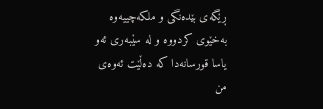ڕێگەی بێدەنگی و ملکەچییەوە بەخێوی کردووە و لە سێبەری ئەو یاسا قورسانەدا کە دەڵێت ئەوەی من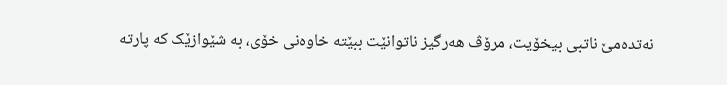نەتدەمێ ناتبی بیخۆیت، مرۆڤ هەرگیز ناتوانێت ببێتە خاوەنی خۆی، بە شێوازێک کە پارتە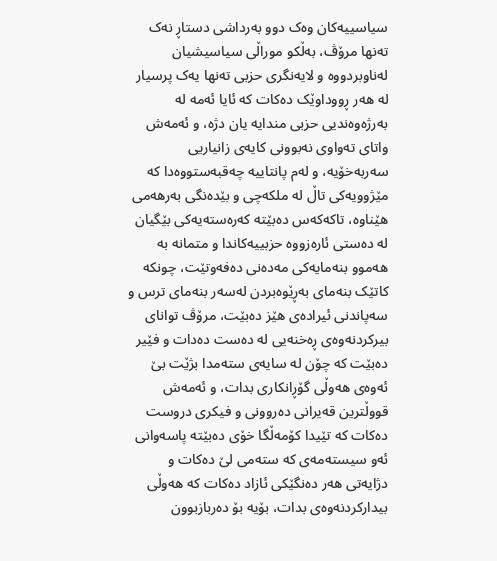سیاسییەکان وەک دوو بەرداشی دستاڕ نەک تەنها مرۆڤ، بەڵکو موراڵی سیاسیشیان لەناوبردووە و لایەنگری حزبی تەنها یەک پرسیار لە هەر ڕووداوێک دەکات کە ئایا ئەمە لە بەرژەوەندیی حزبی مندایە یان دژە، و ئەمەش واتای تەواوی نەبوونی کایەی زانیاریی سەربەخۆیە، و لەم پانتاییە چەقبەستووەدا کە مێژوویەکی تاڵ لە ملکەچی و بێدەنگی بەرهەمی هێناوە، تاکەکەس دەبێتە کەرەستەیەکی بێگیان لە دەستی ئارەزووە حزبییەکاندا و متمانە بە هەموو بنەمایەکی مەدەنی دەفەوتێت، چونکە کاتێک بنەمای بەڕێوەبردن لەسەر بنەمای ترس و سەپاندنی ئیرادەی هێز دەبێت، مرۆڤ توانای بیرکردنەوەی ڕەخنەیی لە دەست دەدات و فێیر دەبێت کە چۆن لە سایەی ستەمدا بژێت بێ ئەوەی هەوڵی گۆڕانکاری بدات، و ئەمەش قووڵترین قەیرانی دەروونی و فیکری دروست دەکات کە تێیدا کۆمەڵگا خۆی دەبێتە پاسەوانی ئەو سیستەمەی کە ستەمی لێ دەکات و دژایەتی هەر دەنگێکی ئازاد دەکات کە هەوڵی بیدارکردنەوەی بدات، بۆیە بۆ دەربازبوون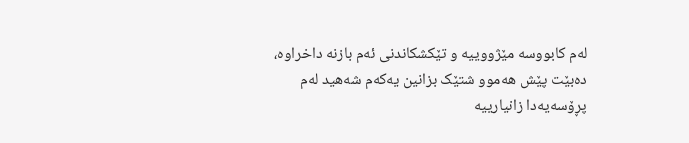لەم کابووسە مێژووییە و تێکشکاندنی ئەم بازنە داخراوە، دەبێت پێش هەموو شتێک بزانین یەکەم شەهید لەم پڕۆسەیەدا زانیارییە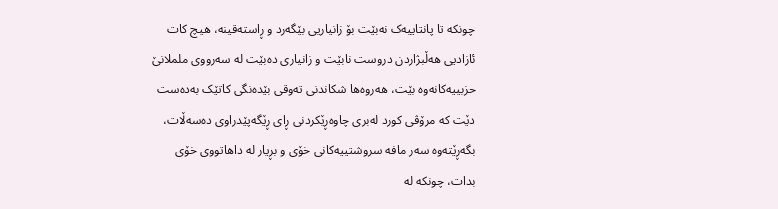چونکە تا پانتاییەک نەبێت بۆ زانیاریی بێگەرد و ڕاستەقینە، هیچ کات ئازادیی هەڵبژاردن دروست نابێت و زانیاری دەبێت لە سەرووی ململانێ حزبییەکانەوە بێت، هەروەها شکاندنی تەوقی بێدەنگی کاتێک بەدەست دێت کە مرۆڤی کورد لەبری چاوەڕێکردنی ڕای ڕێگەپێدراوی دەسەڵات، بگەڕێتەوە سەر مافە سروشتییەکانی خۆی و بڕیار لە داهاتووی خۆی بدات، چونکە لە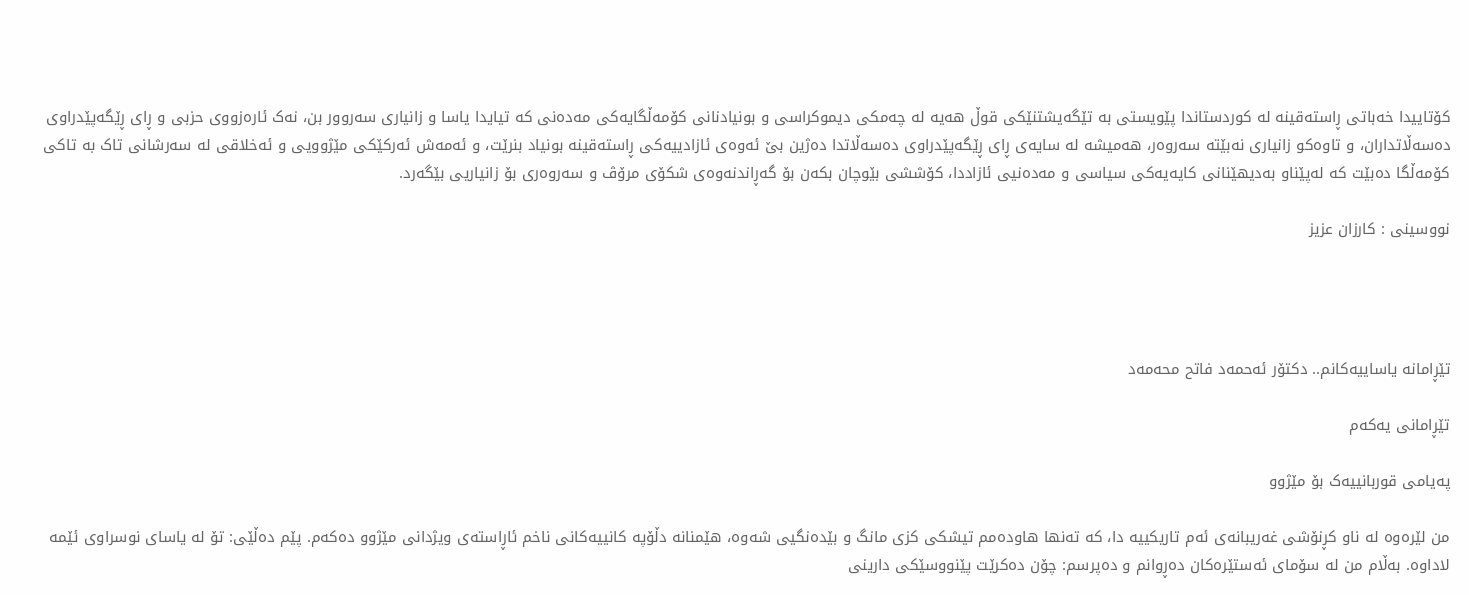کۆتاییدا خەباتی ڕاستەقینە لە کوردستاندا پێویستی بە تێگەیشتنێکی قوڵ هەیە لە چەمکی دیموکراسی و بونیادنانی کۆمەڵگایەکی مەدەنی کە تیایدا یاسا و زانیاری سەروور بن، نەک ئارەزووی حزبی و ڕای ڕێگەپێدراوی دەسەڵاتداران، و تاوەکو زانیاری نەبێتە سەروەر، هەمیشە لە سایەی ڕای ڕێگەپێدراوی دەسەڵاتدا دەژین بێ ئەوەی ئازادییەکی ڕاستەقینە بونیاد بنرێت، و ئەمەش ئەرکێکی مێژوویی و ئەخلاقی لە سەرشانی تاک بە تاکی کۆمەڵگا دەبێت کە لەپێناو بەدیهێنانی کایەیەکی سیاسی و مەدەنیی ئازاددا، کۆششی بێوچان بکەن بۆ گەڕاندنەوەی شکۆی مرۆڤ و سەروەری بۆ زانیاریی بێگەرد.

نووسینی : کارزان عزیز




تێڕامانە یاساییەکانم.. دکتۆر ئەحمەد فاتح محەمەد

تێڕامانی یەکەم

پەیامی قوربانییەک بۆ مێژوو

من لێرەوە لە ناو کڕنۆشی غەریبانەی ئەم تاریکییە دا، کە تەنها هاودەمم تیشکی کزی مانگ و بێدەنگیی شەوە، هێمنانە دڵۆپە کانییەکانی ناخم ئاڕاستەی ویژدانی مێژوو دەکەم. پێم دەڵێی: تۆ لە یاسای نوسراوی ئێمە لاداوە. بەڵام من لە سۆمای ئەستێرەکان دەڕوانم و دەپرسم: چۆن دەکرێت پێنووسێکی دارینی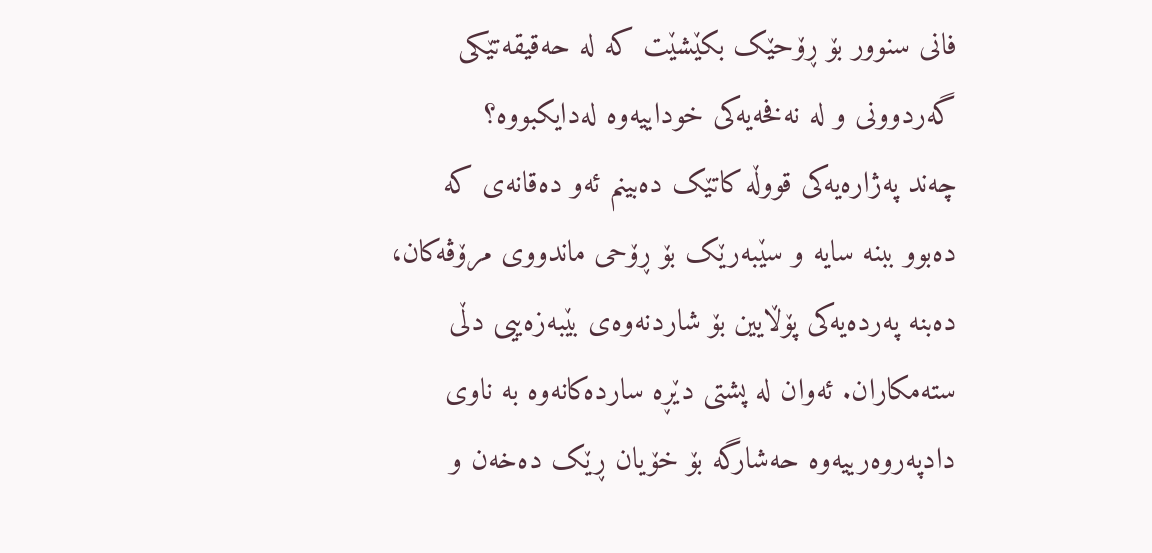فانی سنوور بۆ ڕۆحێک بکێشێت کە لە حەقیقەتێکی گەردوونی و لە نەفخەیەکی خوداییەوە لەدایکبووە؟
چەند پەژارەیەکی قووڵە کاتێک دەبینم ئەو دەقانەی کە دەبوو ببنە سایە و سێبەرێک بۆ ڕۆحی ماندووی مرۆڤەکان، دەبنە پەردەیەکی پۆڵایین بۆ شاردنەوەی بێبەزەییی دڵی ستەمکاران. ئەوان لە پشتی دێڕە ساردەکانەوە بە ناوی دادپەروەرییەوە حەشارگە بۆ خۆیان ڕێک دەخەن و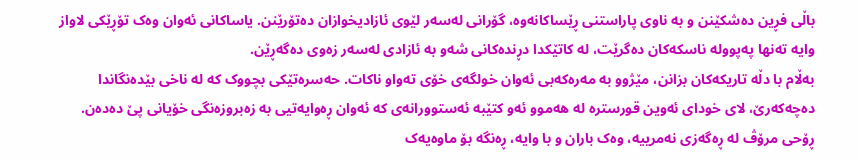باڵی فڕین دەشکێنن و بە ناوی پاراستنی ڕێساکانەوە، گۆرانی لەسەر لێوی ئازادیخوازان دەتۆرێنن. یاساکانی ئەوان وەک تۆڕێکی لاواز وایە تەنها پەپوولە ناسکەکان دەگرێت، لە کاتێکدا دڕندەکانی شەو بە ئازادی لەسەر زەوی دەگەڕێن.
بەڵام با دڵە تاریکەکان بزانن، مێژوو بە مەرەکەبی ئەوان خولگەی خۆی تەواو ناکات. حەسرەتێکی بچووک کە لە ناخی بێدەنگاندا دەچەکەرێ، لای خودای ئەوین قورسترە لە هەموو ئەو کتێبە ئەستوورانەی کە ئەوان ڕەوایەتیی بە زەبروزەنگی خۆیانی پێ دەدەن. ڕۆحی مرۆڤ لە ڕەگەزی نەمرییە، وەک باران و با وایە، ڕەنگە بۆ ماوەیەک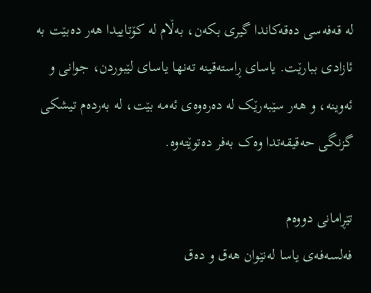لە قەفەسی دەقەکاندا گیری بکەن، بەڵام لە کۆتاییدا هەر دەبێت بە ئازادی ببارێت. یاسای ڕاستەقینە تەنها یاسای لێبوردن، جوانی و ئەوینە، و هەر سێبەرێک لە دەرەوەی ئەمە بێت، لە بەردەم تیشکی گزنگی حەقیقەتدا وەک بەفر دەتوێتەوە.

تێڕامانی دووەم
فەلسەفەی یاسا لەنێوان هەق و دەق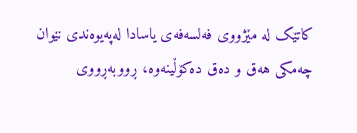کاتێک لە مێژووی فەلسەفەی یاسادا لەپەیوەندی نێوان چەمکی هەق و دەق دەکۆڵینەوە، ڕووبەڕووی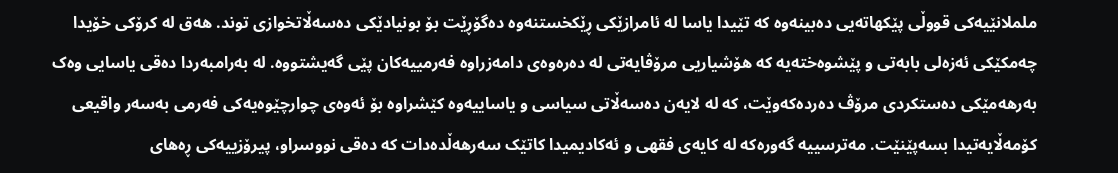ململانێیەکی قووڵی پێکهاتەیی دەبینەوە کە تێیدا یاسا لە ئامرازێکی ڕێکخستنەوە دەگۆڕێت بۆ بونیادێکی دەسەڵاتخوازی توند. هەق لە کرۆکی خۆیدا چەمکێکی ئەزەلی بابەتی و پێشوەختەیە کە هۆشیاریی مرۆڤایەتی لە دەرەوەی دامەزراوە فەرمییەکان پێی گەیشتووە. لە بەرامبەردا دەقی یاسایی وەک بەرهەمێکی دەستکردی مرۆڤ دەردەکەوێت، کە لە لایەن دەسەڵاتی سیاسی و یاساییەوە کێشراوە بۆ ئەوەی چوارچێوەیەکی فەرمی بەسەر واقیعی کۆمەڵایەتیدا بسەپێنێت. مەترسییە گەورەکە لە کایەی فقهی و ئەکادیمیدا کاتێک سەرهەڵدەدات کە دەقی نووسراو، پیرۆزییەکی ڕەهای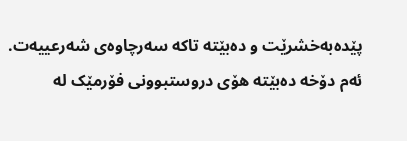پێدەبەخشرێت و دەبێتە تاکە سەرچاوەی شەرعییەت. ئەم دۆخە دەبێتە هۆی دروستبوونی فۆرمێک لە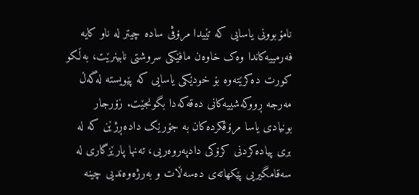نامۆبوونی یاسایی کە تێیدا مرۆڤی سادە چیتر لە ناو کایە فەرمییەکاندا وەک خاوەن مافێکی سروشتی نابینرێت، بەڵکو کورت دەکرێتەوە بۆ خودێکی یاسایی کە پێویستە لەگەڵ مەرجە ڕووکەشییەکانی دەقەکەدا بگونجێت. زۆرجار بونیادی یاسا مرۆڤکردەکان بە جۆرێک دادەڕژێن کە لە بری پیادەکردنی کرۆکی دادپەروەریی، تەنها پارێزگاری لە سەقامگیریی پێکهاتەی دەسەڵات و بەرژەوەندیی چینە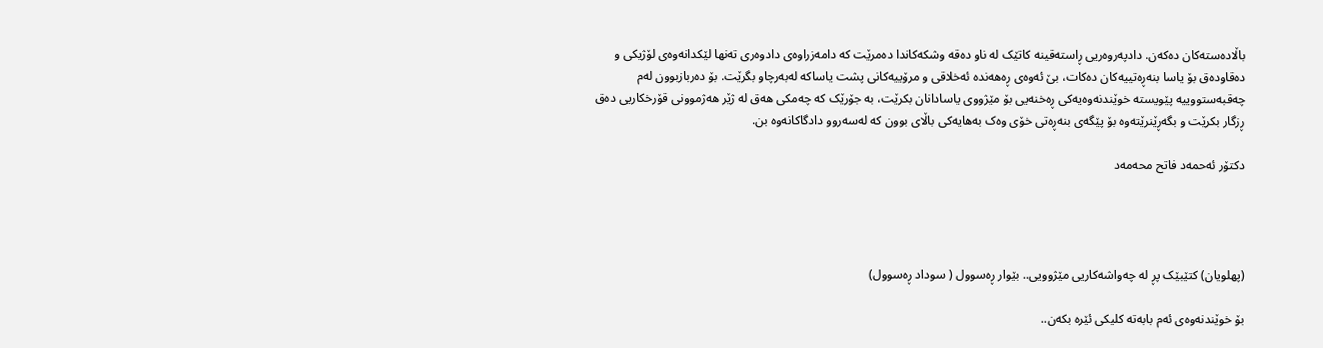باڵادەستەکان دەکەن. دادپەروەریی ڕاستەقینە کاتێک لە ناو دەقە وشکەکاندا دەمرێت کە دامەزراوەی دادوەری تەنها لێکدانەوەی لۆژیکی و دەقاودەق بۆ یاسا بنەڕەتییەکان دەکات، بێ ئەوەی ڕەهەندە ئەخلاقی و مرۆییەکانی پشت یاساکە لەبەرچاو بگرێت. بۆ دەربازبوون لەم چەقبەستووییە پێویستە خوێندنەوەیەکی ڕەخنەیی بۆ مێژووی یاسادانان بکرێت، بە جۆرێک کە چەمکی هەق لە ژێر هەژموونی قۆرخکاریی دەق ڕزگار بکرێت و بگەڕێنرێتەوە بۆ پێگەی بنەڕەتی خۆی وەک بەهایەکی باڵای بوون کە لەسەروو دادگاکانەوە بن.

دکتۆر ئەحمەد فاتح محەمەد




(پهلویان) کتێبێک پڕ لە چەواشەکاریی مێژوویی.. بێوار ڕەسوول ( سوداد ڕەسوول)

بۆ خوێندنەوەی ئەم بابەتە کلیکی ئێرە بکەن..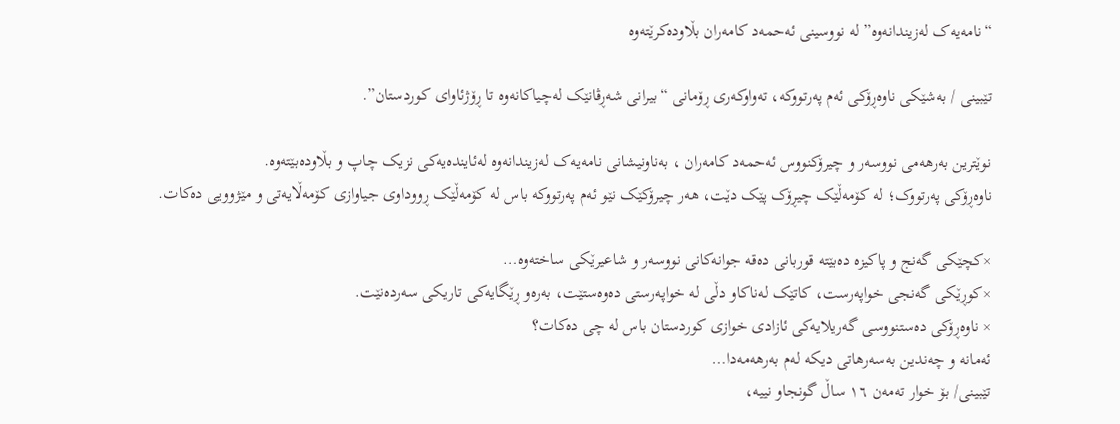“نامەیەک لەزیندانەوە” لە نووسینی ئەحمەد کامەران بڵاودەکرێتەوە

تێبینی / بەشێکی ناوەڕۆکی ئەم پەرتووکە، تەواوکەری ڕۆمانی “بیرانی شەڕڤانێک لەچیاکانەوە تا ڕۆژئاوای کوردستان”.

نوێترین بەرهەمی نووسەر و چیرۆکنووس ئەحمەد کامەران ، بەناونیشانی نامەیەک لەزیندانەوە لەئایندەیەکی نزیک چاپ و بڵاودەبێتەوە.
ناوەڕۆکی پەرتووک؛ لە کۆمەڵێک چیڕۆک پێک دێت، هەر چیرۆکێک نێو ئەم پەرتووکە باس لە کۆمەڵێک ڕووداوی جیاوازی کۆمەڵایەتی و مێژوویی دەکات.

×کچێکی گەنج و پاکیزە دەبێتە قوربانی دەقە جوانەکانی نووسەر و شاعیرێکی ساختەوە…
×کوڕێکی گەنجی خواپەرست، کاتێک لەناکاو دڵی لە خواپەرستی دەوەستێت، بەرەو ڕێگایەکی تاریکی سەردەنێت.
× ناوەڕۆکی دەستنووسی گەریلایەکی ئازادی خوازی کوردستان باس لە چی دەکات؟
ئەمانە و چەندین بەسەرهاتی دیکە لەم بەرهەمەدا…
تێبینی/ بۆ خوار تەمەن ۱٦ ساڵ گونجاو نییە،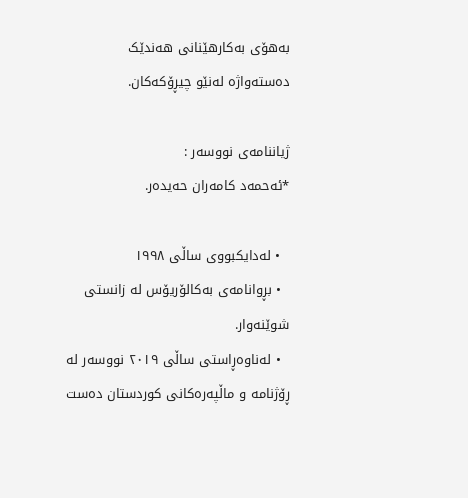بەهۆی بەکارهێنانی هەندێک دەستەواژە لەنێو چیڕۆکەکان.

ژیاننامەی نووسەر :
*ئەحمەد کامەران حەیدەر.

  • لەدایکبووی ساڵی ١٩٩٨
  • بڕوانامەی بەکالۆریۆس لە زانستی شوێنەوار.
  • لەناوەڕاستی ساڵی ٢٠١٩ نووسەر لە ڕۆژنامە و ماڵپەرەکانی کوردستان دەست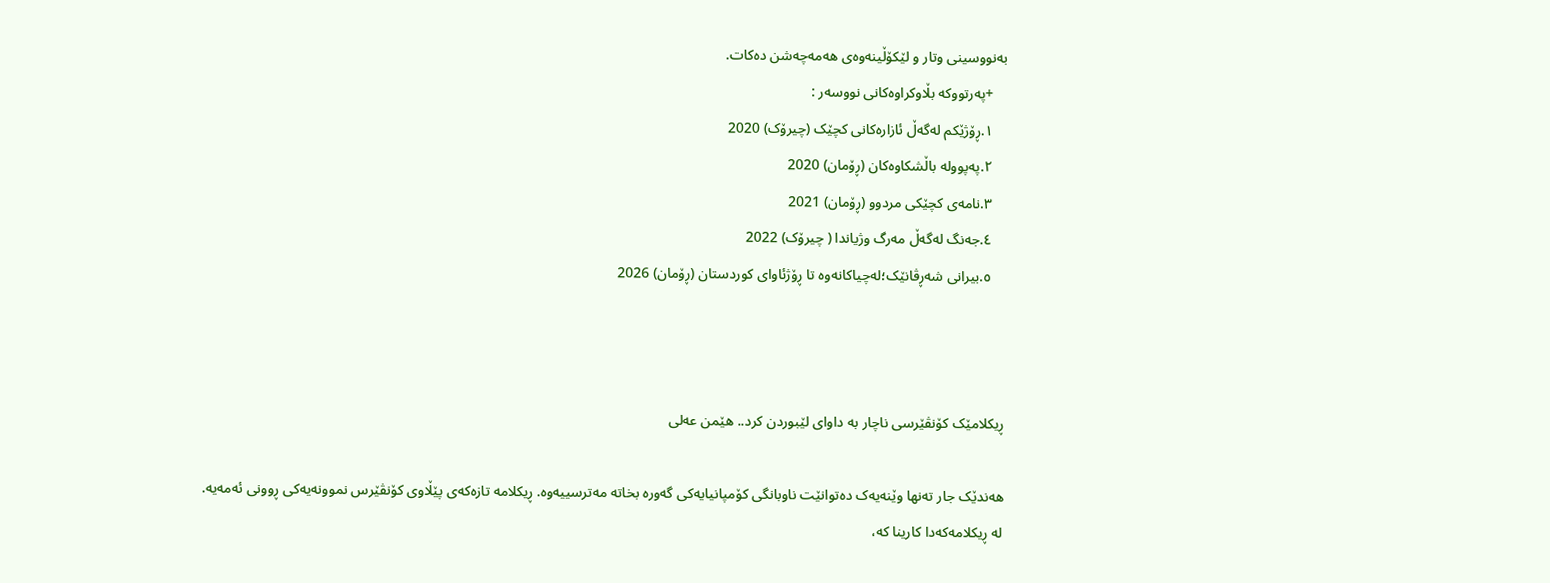بەنووسینی وتار و لێکۆڵینەوەی هەمەچەشن دەکات.
    +پەرتووکە بڵاوکراوەکانی نووسەر :
    ١.ڕۆژێکم لەگەڵ ئازارەکانی کچێک (چیرۆک) 2020
    ٢.پەپوولە باڵشکاوەکان (ڕۆمان) 2020
    ٣.نامەی کچێکی مردوو (ڕۆمان) 2021
    ٤.جەنگ لەگەڵ مەرگ وژیاندا ( چیرۆک) 2022
    ٥.بیرانی شەڕڤانێک؛لەچیاکانەوە تا ڕۆژئاوای کوردستان (ڕۆمان) 2026



ڕیکلامێک کۆنڤێرسی ناچار بە داوای لێبوردن کرد.. هێمن عەلی

هەندێک جار تەنها وێنەیەک دەتوانێت ناوبانگی کۆمپانیایەکی گەورە بخاتە مەترسییەوە. ڕیکلامە تازەکەی پێڵاوی کۆنڤێرس نموونەیەکی ڕوونی ئەمەیە.
لە ڕیکلامەکەدا کارینا کە،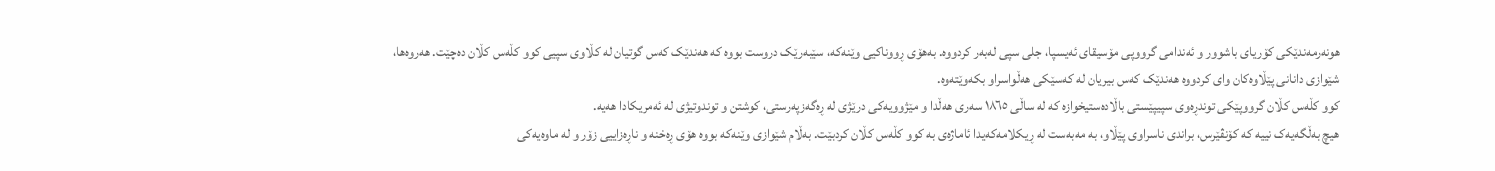هونەرمەندێکی کۆریای باشوور و ئەندامی گرووپی مۆسیقای ئەیسپا، جلی سپی لەبەر کردووە. بەهۆی ڕووناکیی وێنەکە، سێبەرێک دروست بووە کە هەندێک کەس گوتیان لە کڵاوی سپیی کوو کڵەس کڵان دەچێت. هەروەها، شێوازی دانانی پێڵاوەکان وای کردووە هەندێک کەس بیریان لە کەسێکی هەڵواسراو بکەوێتەوە.
کوو کڵەس کڵان گرووپێکی توندڕەوی سپیپێستی باڵادەستیخوازە کە لە ساڵی ١٨٦٥ سەری هەڵدا و مێژوویەکی درێژی لە ڕەگەزپەرستی، کوشتن و توندوتیژی لە ئەمریکادا هەیە.
هیچ بەڵگەیەک نییە کە کۆنڤێرس، براندی ناسراوی پێڵاو، بە مەبەست لە ڕیکلامەکەیدا ئاماژەی بە کوو کڵەس کڵان کردبێت. بەڵام شێوازی وێنەکە بووە هۆی ڕەخنە و ناڕەزاییی زۆر و لە ماوەیەکی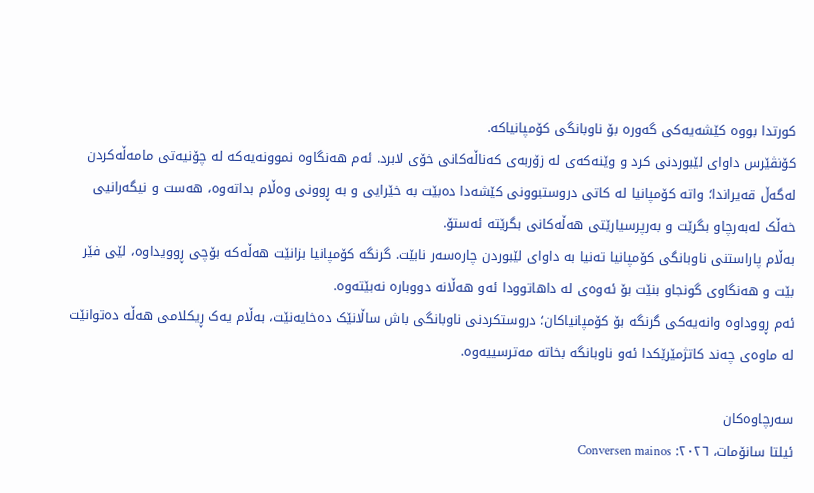کورتدا بووە کێشەیەکی گەورە بۆ ناوبانگی کۆمپانیاکە.
کۆنڤێرس داوای لێبوردنی کرد و وێنەکەی لە زۆربەی کەناڵەکانی خۆی لابرد. ئەم هەنگاوە نموونەیەکە لە چۆنیەتی مامەڵەکردن لەگەڵ قەیراندا؛ واتە کۆمپانیا لە کاتی دروستبوونی کێشەدا دەبێت بە خێرایی و بە ڕوونی وەڵام بداتەوە، هەست و نیگەرانیی خەڵک لەبەرچاو بگرێت و بەرپرسیارێتی هەڵەکانی بگرێتە ئەستۆ.
بەڵام پاراستنی ناوبانگی کۆمپانیا تەنیا بە داوای لێبوردن چارەسەر نابێت. گرنگە کۆمپانیا بزانێت هەڵەکە بۆچی ڕوویداوە، لێی فێر بێت و هەنگاوی گونجاو بنێت بۆ ئەوەی لە داهاتوودا ئەو هەڵانە دووبارە نەبێتەوە.
ئەم ڕووداوە وانەیەکی گرنگە بۆ کۆمپانیاکان؛ دروستکردنی ناوبانگی باش ساڵانێک دەخایەنێت، بەڵام یەک ڕیکلامی هەڵە دەتوانێت لە ماوەی چەند کاتژمێرێکدا ئەو ناوبانگە بخاتە مەترسییەوە.

سەرچاوەکان
ئیلتا سانۆمات، ٢٠٢٦: Conversen mainos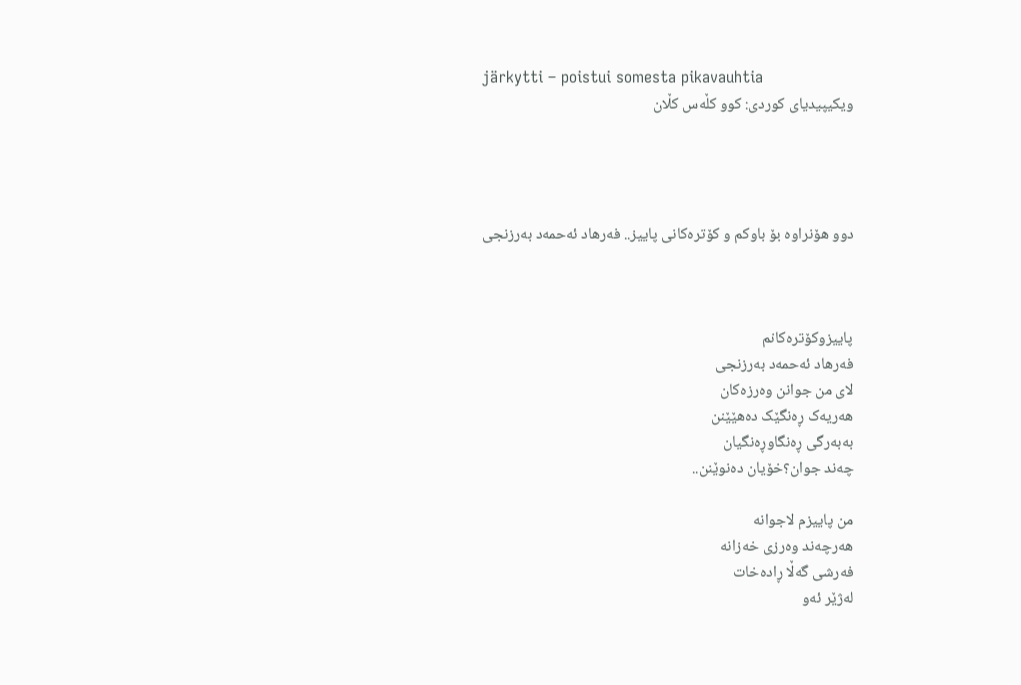järkytti – poistui somesta pikavauhtia
ویکیپیدیای کوردی: کوو کڵەس کڵان




دوو هۆنراوە بۆ باوکم و کۆترەکانی پاییز.. فەرهاد ئەحمەد بەرزنجی



پاییزوکۆترەکانم
فەرهاد ئەحمەد بەرزنجی
لای من جوانن وەرزەکان
هەریەک ڕەنگێک دەهێێنن
بەبەرگی ڕەنگاوڕەنگیان
چەند جوان؟خۆیان دەنوێنن..

من پاییزم لاجوانە
هەرچەند وەرزی خەزانە
فەرشی گەڵا ڕادەخات
لەژێر ئەو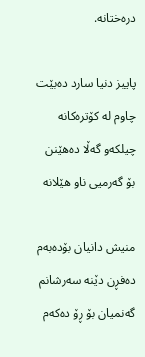درەختانە.

پاییز دنیا سارد دەبێت
چاوم لە کۆترەکانە
چیلکەو گەڵا دەهێنن
بۆ گەرمیی ناو هێلانە

منیش دانیان بۆدەبەم
دەفڕن دێنە سەرشانم
گەنمیان بۆ ڕۆ دەکەم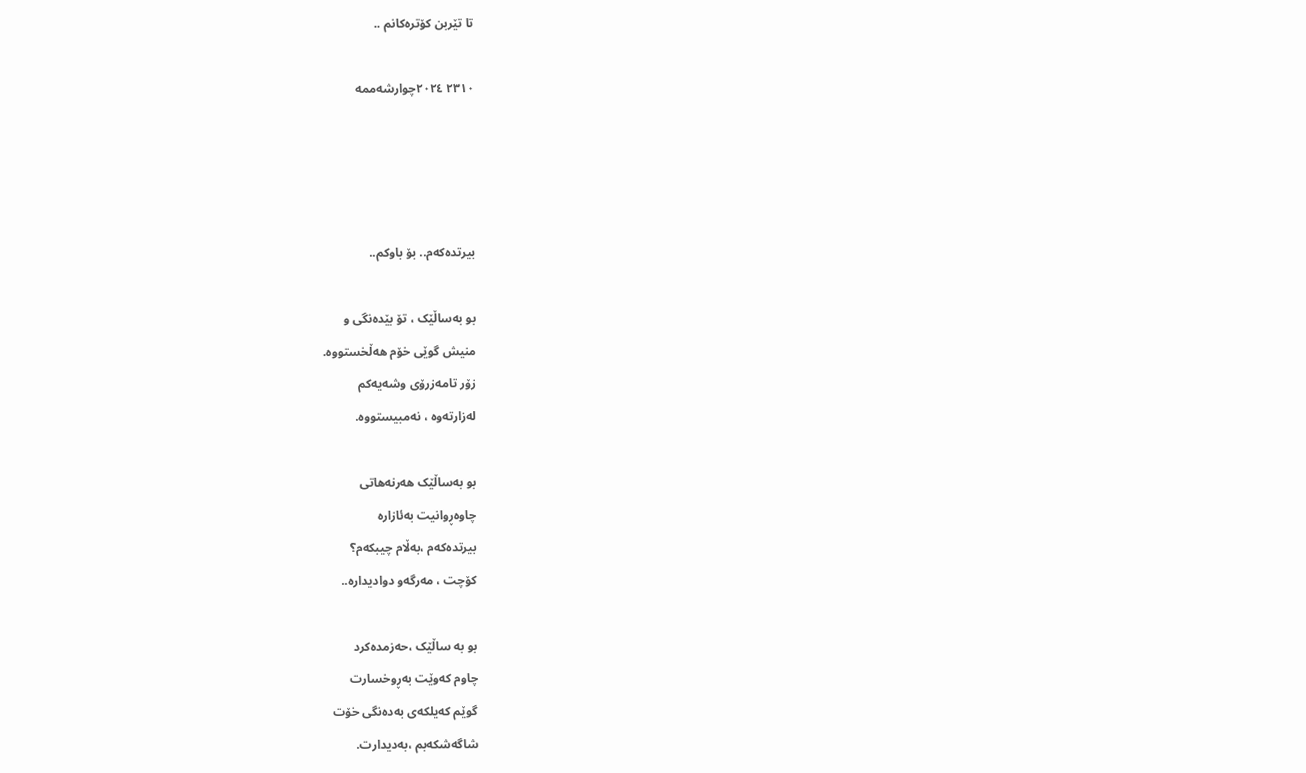تا تێربن کۆترەکانم ..

۲۳۱۰ ۲۰۲٤چوارشەممە




بیرتدەکەم.. بۆ باوکم..

بو بەساڵێک ، تۆ بێدەنگی و
منیش گوێی خۆم هەڵخستووە.
زۆر تامەزرۆی وشەیەکم
لەزارتەوە ، نەمبیستووە.

بو بەساڵێک هەرنەهاتی
چاوەڕوانیت بەئازارە
بیرتدەکەم ،بەڵام چیبکەم؟
کۆچت ، مەرگەو دوادیدارە..

بو بە ساڵێک ،حەزمدەکرد
چاوم کەوێت بەڕوخسارت
گوێم کەیلکەی بەدەنگی خۆت
شاگەشکەبم ،بەدیدارت.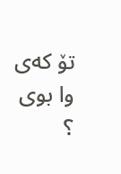تۆ کەی وا بوی ؟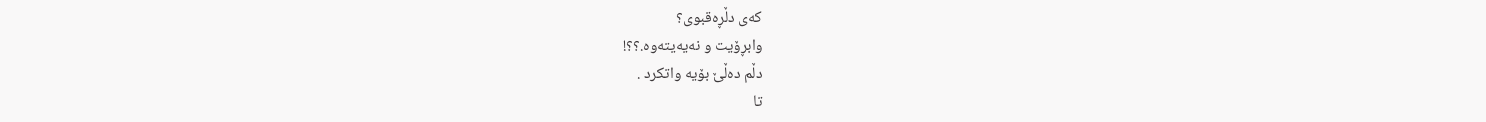کەی دڵڕەقبوی؟
وابڕۆیت و نەیەیتەوە.؟؟!
دڵم دەڵێ بۆیە واتکرد .
تا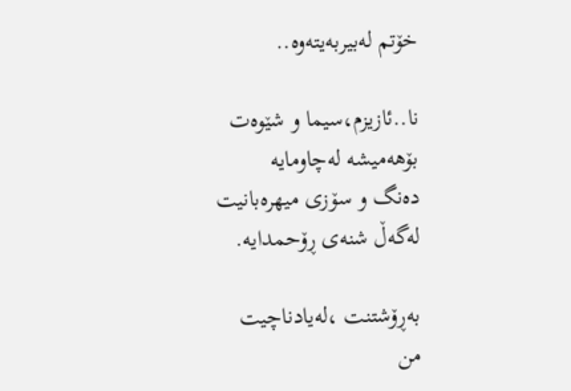خۆتم لەبیربەیتەوە..

نا..ئازیزم،سیما و شێوەت
بۆهەمیشە لەچاومایە
دەنگ و سۆزی میهرەبانیت
لەگەڵ شنەی ڕۆحمدایە.

بەڕۆشتنت ،لەیادناچیت
من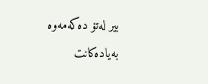بیر لەتۆ دەکەمەوە
بەیادەکانت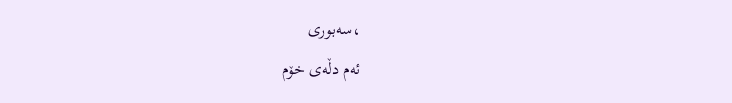،سەبوری
ئەم دڵەی خۆم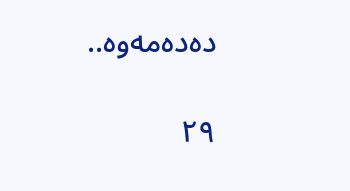دەدەمەوە..

۲۹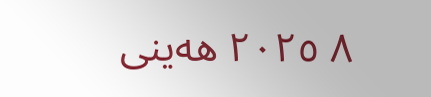٨ ۲۰۲٥ هەینی